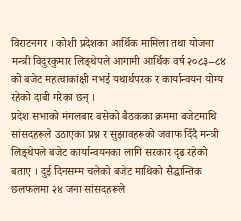विराटनगर । कोशी प्रदेशका आर्थिक मामिला तथा योजना मन्त्री विदुरकुमार लिङ्थेपले आगामी आर्थिक वर्ष २०८३–८४ को बजेट महत्वाकांक्षी नभई यथार्थपरक र कार्यान्वयन योग्य रहेको दाबी गरेका छन् ।
प्रदेश सभाको मंगलबार बसेको बैठकका क्रममा बजेटमाथि सांसदहरूले उठाएका प्रश्न र सुझावहरूको जवाफ दिँदै मन्त्री लिङ्थेपले बजेट कार्यान्वयनका लागि सरकार दृढ रहेको बताए । दुई दिनसम्म चलेको बजेट माथिको सैद्धान्तिक छलफलमा २४ जना सांसदहरूले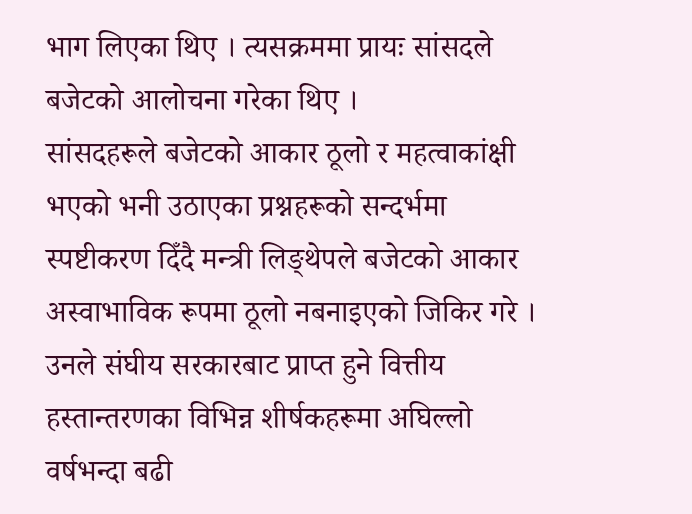भाग लिएका थिए । त्यसक्रममा प्रायः सांसदले बजेटको आलोचना गरेका थिए ।
सांसदहरूले बजेटको आकार ठूलो र महत्वाकांक्षी भएको भनी उठाएका प्रश्नहरूको सन्दर्भमा स्पष्टीकरण दिँदै मन्त्री लिङ्थेपले बजेटको आकार अस्वाभाविक रूपमा ठूलो नबनाइएको जिकिर गरे । उनले संघीय सरकारबाट प्राप्त हुने वित्तीय हस्तान्तरणका विभिन्न शीर्षकहरूमा अघिल्लो वर्षभन्दा बढी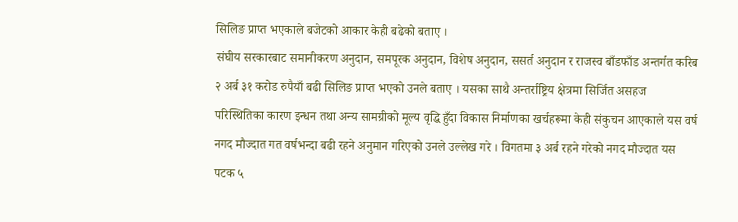सिलिङ प्राप्त भएकाले बजेटको आकार केही बढेको बताए ।
संघीय सरकारबाट समानीकरण अनुदान, समपूरक अनुदान, विशेष अनुदान, ससर्त अनुदान र राजस्व बाँडफाँड अन्तर्गत करिब २ अर्ब ३१ करोड रुपैयाँ बढी सिलिङ प्राप्त भएको उनले बताए । यसका साथै अन्तर्राष्ट्रिय क्षेत्रमा सिर्जित असहज परिस्थितिका कारण इन्धन तथा अन्य सामग्रीको मूल्य वृद्धि हुँदा विकास निर्माणका खर्चहरूमा केही संकुचन आएकाले यस वर्ष नगद मौज्दात गत वर्षभन्दा बढी रहने अनुमान गरिएको उनले उल्लेख गरे । विगतमा ३ अर्ब रहने गरेको नगद मौज्दात यस पटक ५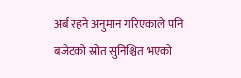अर्ब रहने अनुमान गरिएकाले पनि बजेटको स्रोत सुनिश्चित भएको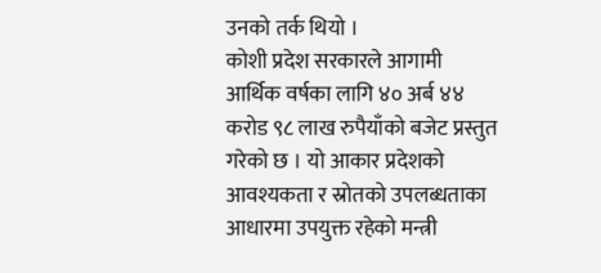उनको तर्क थियो ।
कोशी प्रदेश सरकारले आगामी आर्थिक वर्षका लागि ४० अर्ब ४४ करोड ९८ लाख रुपैयाँको बजेट प्रस्तुत गरेको छ । यो आकार प्रदेशको आवश्यकता र स्रोतको उपलब्धताका आधारमा उपयुक्त रहेको मन्त्री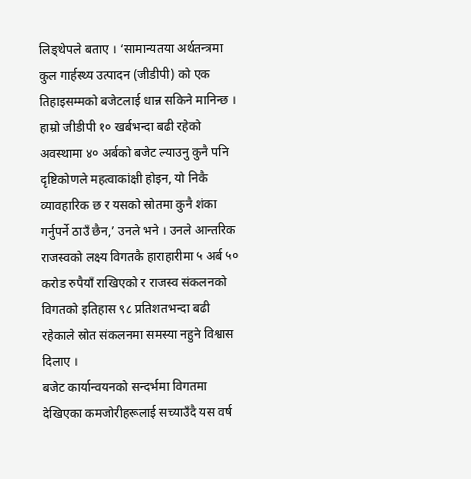लिङ्थेपले बताए । ‘सामान्यतया अर्थतन्त्रमा कुल गार्हस्थ्य उत्पादन (जीडीपी) को एक तिहाइसम्मको बजेटलाई धान्न सकिने मानिन्छ । हाम्रो जीडीपी १० खर्बभन्दा बढी रहेको अवस्थामा ४० अर्बको बजेट ल्याउनु कुनै पनि दृष्टिकोणले महत्वाकांक्षी होइन, यो निकै व्यावहारिक छ र यसको स्रोतमा कुनै शंका गर्नुपर्ने ठाउँ छैन,’ उनले भने । उनले आन्तरिक राजस्वको लक्ष्य विगतकै हाराहारीमा ५ अर्ब ५० करोड रुपैयाँ राखिएको र राजस्व संकलनको विगतको इतिहास ९८ प्रतिशतभन्दा बढी रहेकाले स्रोत संकलनमा समस्या नहुने विश्वास दिलाए ।
बजेट कार्यान्वयनको सन्दर्भमा विगतमा देखिएका कमजोरीहरूलाई सच्याउँदै यस वर्ष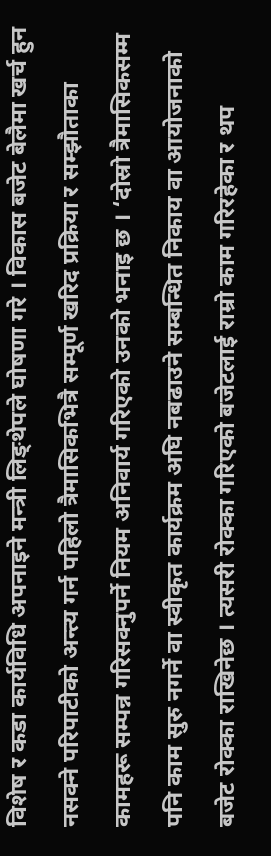विशेष र कडा कार्यविधि अपनाइने मन्त्री लिङ्थेपले घोषणा गरे । विकास बजेट बेलैमा खर्च हुन नसक्ने परिपाटीको अन्त्य गर्न पहिलो त्रैमासिकभित्रै सम्पूर्ण खरिद प्रक्रिया र सम्झौताका कामहरू सम्पन्न गरिसक्नुपर्ने नियम अनिवार्य गरिएको उनको भनाइ छ । ‘दोस्रो त्रैमासिकसम्म पनि काम सुरु नगर्ने वा स्वीकृत कार्यक्रम अघि नबढाउने सम्बन्धित निकाय वा आयोजनाको बजेट रोक्का राखिनेछ । त्यसरी रोक्का गरिएको बजेटलाई राम्रो काम गरिरहेका र थप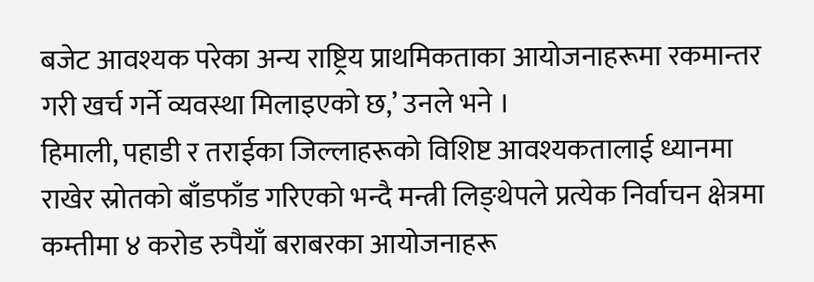बजेट आवश्यक परेका अन्य राष्ट्रिय प्राथमिकताका आयोजनाहरूमा रकमान्तर गरी खर्च गर्ने व्यवस्था मिलाइएको छ,’ उनले भने ।
हिमाली, पहाडी र तराईका जिल्लाहरूको विशिष्ट आवश्यकतालाई ध्यानमा राखेर स्रोतको बाँडफाँड गरिएको भन्दै मन्त्री लिङ्थेपले प्रत्येक निर्वाचन क्षेत्रमा कम्तीमा ४ करोड रुपैयाँ बराबरका आयोजनाहरू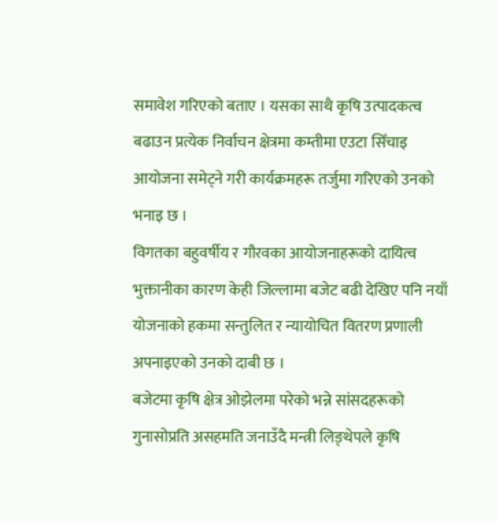समावेश गरिएको बताए । यसका साथै कृषि उत्पादकत्व बढाउन प्रत्येक निर्वाचन क्षेत्रमा कम्तीमा एउटा सिँचाइ आयोजना समेट्ने गरी कार्यक्रमहरू तर्जुमा गरिएको उनको भनाइ छ ।
विगतका बहुवर्षीय र गौरवका आयोजनाहरूको दायित्व भुक्तानीका कारण केही जिल्लामा बजेट बढी देखिए पनि नयाँ योजनाको हकमा सन्तुलित र न्यायोचित वितरण प्रणाली अपनाइएको उनको दाबी छ ।
बजेटमा कृषि क्षेत्र ओझेलमा परेको भन्ने सांसदहरूको गुनासोप्रति असहमति जनाउँदै मन्त्री लिङ्थेपले कृषि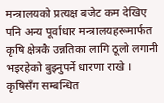मन्त्रालयको प्रत्यक्ष बजेट कम देखिए पनि अन्य पूर्वाधार मन्त्रालयहरूमार्फत कृषि क्षेत्रकै उन्नतिका लागि ठूलो लगानी भइरहेको बुझ्नुपर्ने धारणा राखे । कृषिसँग सम्बन्धित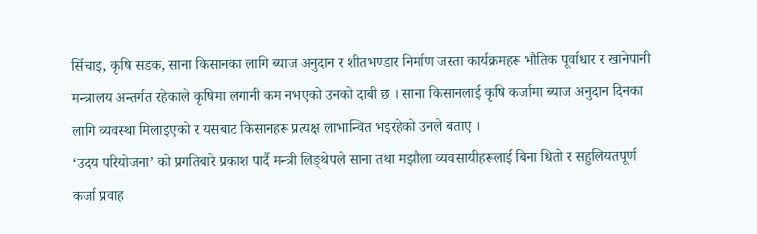सिँचाइ, कृषि सडक, साना किसानका लागि ब्याज अनुदान र शीतभण्डार निर्माण जस्ता कार्यक्रमहरू भौतिक पूर्वाधार र खानेपानी मन्त्रालय अन्तर्गत रहेकाले कृषिमा लगानी कम नभएको उनको दाबी छ । साना किसानलाई कृषि कर्जामा ब्याज अनुदान दिनका लागि व्यवस्था मिलाइएको र यसबाट किसानहरू प्रत्यक्ष लाभान्वित भइरहेको उनले बताए ।
‘उदय परियोजना’ को प्रगतिबारे प्रकाश पार्दै मन्त्री लिङ्थेपले साना तथा मझौला व्यवसायीहरूलाई बिना धितो र सहुलियतपूर्ण कर्जा प्रवाह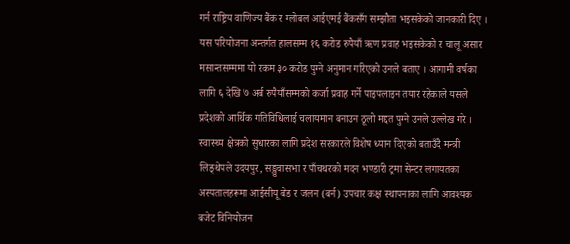गर्न राष्ट्रिय वाणिज्य बैंक र ग्लोबल आईएमई बैंकसँग सम्झौता भइसकेको जानकारी दिए । यस परियोजना अन्तर्गत हालसम्म १६ करोड रुपैयाँ ऋण प्रवाह भइसकेको र चालू असार मसान्तसम्ममा यो रकम ३० करोड पुग्ने अनुमान गरिएको उनले बताए । आगामी वर्षका लागि ६ देखि ७ अर्ब रुपैयाँसम्मको कर्जा प्रवाह गर्ने पाइपलाइन तयार रहेकाले यसले प्रदेशको आर्थिक गतिविधिलाई चलायमान बनाउन ठूलो मद्दत पुग्ने उनले उल्लेख गरे ।
स्वास्थ्य क्षेत्रको सुधारका लागि प्रदेश सरकारले विशेष ध्यान दिएको बताउँदै मन्त्री लिङ्थेपले उदयपुर, सङ्खुवासभा र पाँचथरको मदन भण्डारी ट्रमा सेन्टर लगायतका अस्पतालहरूमा आईसीयू बेड र जलन (बर्न) उपचार कक्ष स्थापनाका लागि आवश्यक बजेट विनियोजन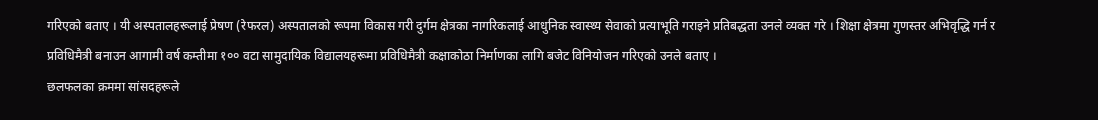गरिएको बताए । यी अस्पतालहरूलाई प्रेषण (रेफरल) अस्पतालको रूपमा विकास गरी दुर्गम क्षेत्रका नागरिकलाई आधुनिक स्वास्थ्य सेवाको प्रत्याभूति गराइने प्रतिबद्धता उनले व्यक्त गरे । शिक्षा क्षेत्रमा गुणस्तर अभिवृद्धि गर्न र प्रविधिमैत्री बनाउन आगामी वर्ष कम्तीमा १०० वटा सामुदायिक विद्यालयहरूमा प्रविधिमैत्री कक्षाकोठा निर्माणका लागि बजेट विनियोजन गरिएको उनले बताए ।
छलफलका क्रममा सांसदहरूले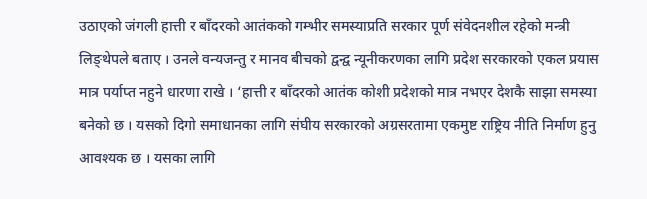उठाएको जंगली हात्ती र बाँदरको आतंकको गम्भीर समस्याप्रति सरकार पूर्ण संवेदनशील रहेको मन्त्री लिङ्थेपले बताए । उनले वन्यजन्तु र मानव बीचको द्वन्द्व न्यूनीकरणका लागि प्रदेश सरकारको एकल प्रयास मात्र पर्याप्त नहुने धारणा राखे । ‘हात्ती र बाँदरको आतंक कोशी प्रदेशको मात्र नभएर देशकै साझा समस्या बनेको छ । यसको दिगो समाधानका लागि संघीय सरकारको अग्रसरतामा एकमुष्ट राष्ट्रिय नीति निर्माण हुनु आवश्यक छ । यसका लागि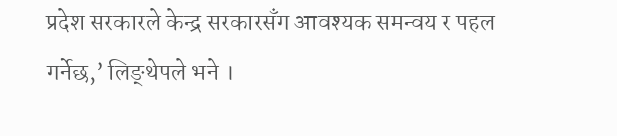प्रदेश सरकारले केन्द्र सरकारसँग आवश्यक समन्वय र पहल गर्नेछ,’ लिङ्थेपले भने ।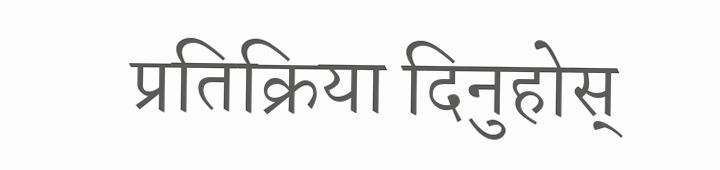प्रतिक्रिया दिनुहोस्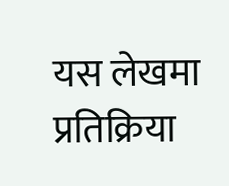यस लेखमा प्रतिक्रिया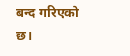बन्द गरिएको छ।